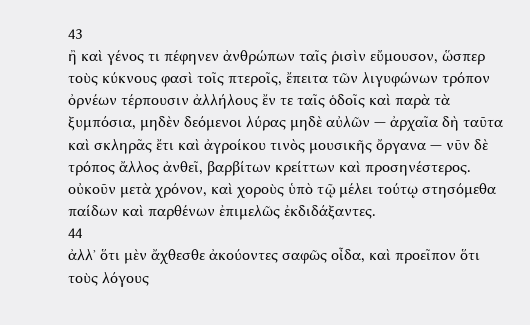43
ἢ καὶ γένος τι πέφηνεν ἀνθρώπων ταῖς ῥισὶν εὔμουσον, ὥσπερ τοὺς κύκνους φασὶ τοῖς πτεροῖς, ἔπειτα τῶν λιγυφώνων τρόπον ὀρνέων τέρπουσιν ἀλλήλους ἔν τε ταῖς ὁδοῖς καὶ παρὰ τὰ ξυμπόσια, μηδὲν δεόμενοι λύρας μηδὲ αὐλῶν — ἀρχαῖα δὴ ταῦτα καὶ σκληρᾶς ἔτι καὶ ἀγροίκου τινὸς μουσικῆς ὄργανα — νῦν δὲ τρόπος ἄλλος ἀνθεῖ, βαρβίτων κρείττων καὶ προσηνέστερος. οὐκοῦν μετὰ χρόνον, καὶ χοροὺς ὑπὸ τῷ μέλει τούτῳ στησόμεθα παίδων καὶ παρθένων ἐπιμελῶς ἐκδιδάξαντες.
44
ἀλλʼ ὅτι μὲν ἄχθεσθε ἀκούοντες σαφῶς οἶδα, καὶ προεῖπον ὅτι τοὺς λόγους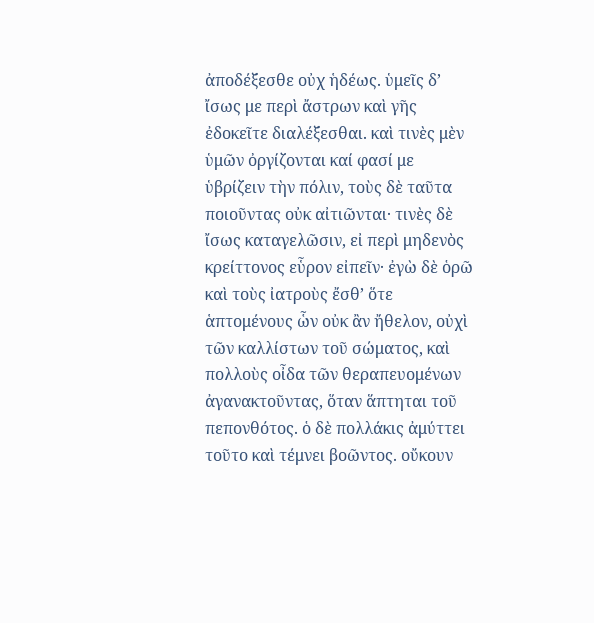ἀποδέξεσθε οὐχ ἡδέως. ὑμεῖς δʼ ἴσως με περὶ ἄστρων καὶ γῆς ἐδοκεῖτε διαλέξεσθαι. καὶ τινὲς μὲν ὑμῶν ὀργίζονται καί φασί με ὑβρίζειν τὴν πόλιν, τοὺς δὲ ταῦτα ποιοῦντας οὐκ αἰτιῶνται· τινὲς δὲ ἴσως καταγελῶσιν, εἰ περὶ μηδενὸς κρείττονος εὗρον εἰπεῖν· ἐγὼ δὲ ὁρῶ καὶ τοὺς ἰατροὺς ἔσθʼ ὅτε ἁπτομένους ὧν οὐκ ἂν ἤθελον, οὐχὶ τῶν καλλίστων τοῦ σώματος, καὶ πολλοὺς οἶδα τῶν θεραπευομένων ἀγανακτοῦντας, ὅταν ἅπτηται τοῦ πεπονθότος. ὁ δὲ πολλάκις ἀμύττει τοῦτο καὶ τέμνει βοῶντος. οὔκουν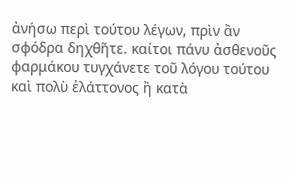ἀνήσω περὶ τούτου λέγων, πρὶν ἂν σφόδρα δηχθῆτε. καίτοι πάνυ ἀσθενοῦς φαρμάκου τυγχάνετε τοῦ λόγου τούτου καὶ πολὺ ἐλάττονος ἢ κατὰ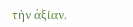τὴν ἀξίαν.